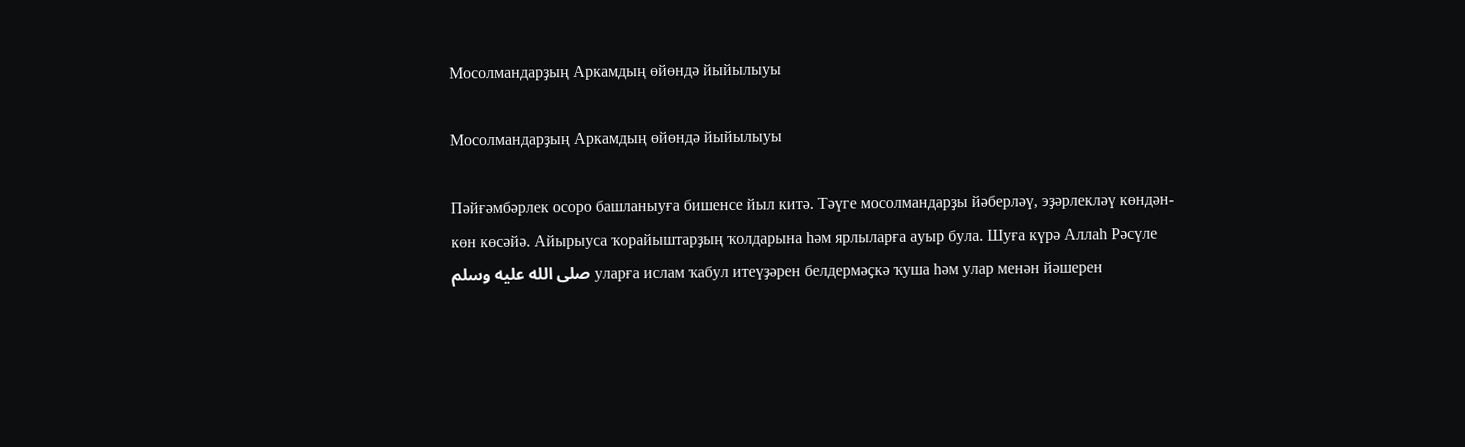Мосолмандарҙың Аркамдың өйөндә йыйылыуы

Мосолмандарҙың Аркамдың өйөндә йыйылыуы

Пәйғәмбәрлек осоро башланыуға бишенсе йыл китә. Тәүге мосолмандарҙы йәберләү, эҙәрлекләү көндән-көн көсәйә. Айырыуса ҡорайыштарҙың ҡолдарына һәм ярлыларға ауыр була. Шуға күрә Аллаһ Рәсүле صلى الله عليه وسلم уларға ислам ҡабул итеүҙәрен белдермәҫкә ҡуша һәм улар менән йәшерен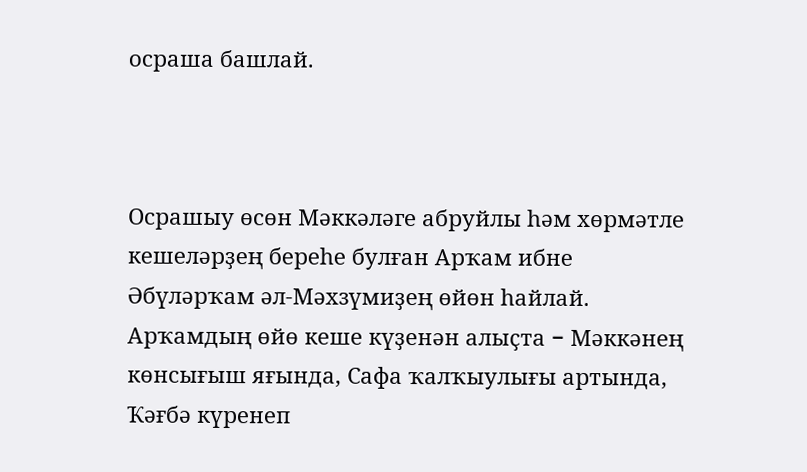осраша башлай.



Осрашыу өсөн Мәккәләге абруйлы һәм хөрмәтле кешеләрҙең береһе булған Арҡам ибне Әбүләрҡам әл-Мәхзүмиҙең өйөн һайлай. Арҡамдың өйө кеше күҙенән алыҫта − Мәккәнең көнсығыш яғында, Сафа ҡалҡыулығы артында, Ҡәғбә күренеп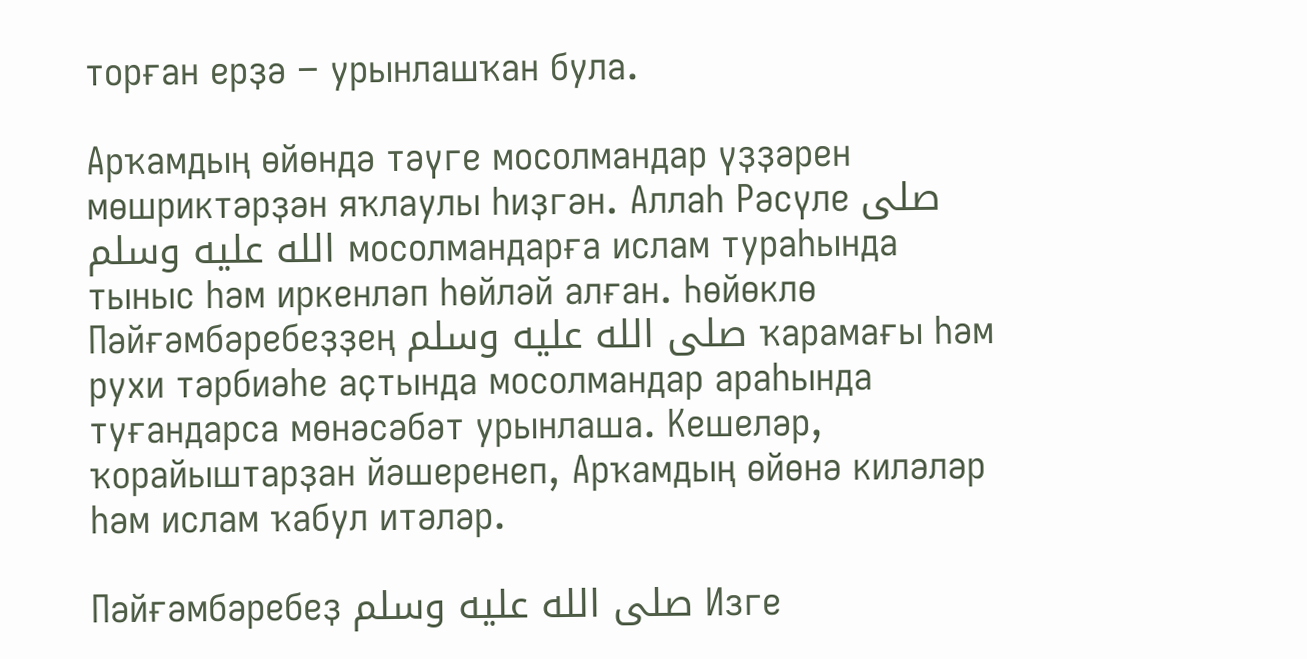торған ерҙә − урынлашҡан була.

Арҡамдың өйөндә тәүге мосолмандар үҙҙәрен мөшриктәрҙән яҡлаулы һиҙгән. Аллаһ Рәсүле صلى الله عليه وسلم мосолмандарға ислам тураһында тыныс һәм иркенләп һөйләй алған. Һөйөклө Пәйғәмбәребеҙҙең صلى الله عليه وسلم ҡарамағы һәм рухи тәрбиәһе аҫтында мосолмандар араһында туғандарса мөнәсәбәт урынлаша. Кешеләр, ҡорайыштарҙан йәшеренеп, Арҡамдың өйөнә киләләр һәм ислам ҡабул итәләр.

Пәйғәмбәребеҙ صلى الله عليه وسلم Изге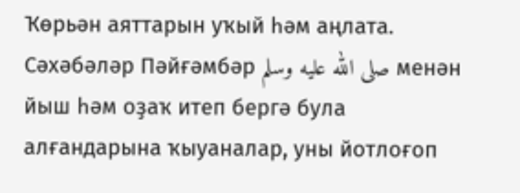Ҡөрьән аяттарын уҡый һәм аңлата. Сәхәбәләр Пәйғәмбәр صلى الله عليه وسلم менән йыш һәм оҙаҡ итеп бергә була алғандарына ҡыуаналар, уны йотлоғоп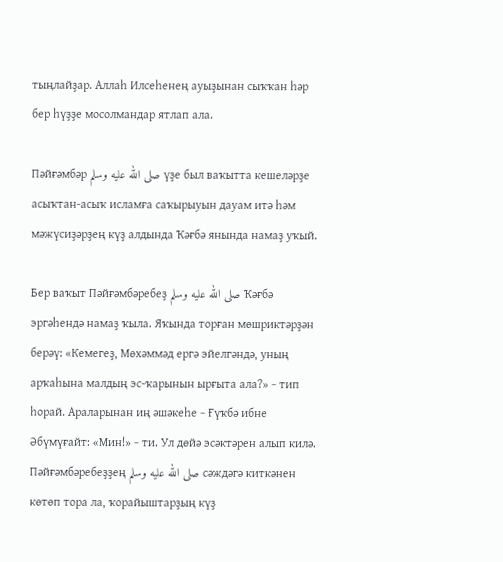тыңлайҙар. Аллаһ Илсеһенең ауыҙынан сыҡҡан һәр бер һүҙҙе мосолмандар ятлап ала.

Пәйғәмбәр صلى الله عليه وسلم үҙе был ваҡытта кешеләрҙе асыҡтан-асыҡ исламға саҡырыуын дауам итә һәм мәжүсиҙәрҙең күҙ алдында Ҡәғбә янында намаҙ уҡый.

Бер ваҡыт Пәйғәмбәребеҙ صلى الله عليه وسلم Ҡәғбә эргәһендә намаҙ ҡыла. Яҡында торған мөшриктәрҙән берәү: «Кемегеҙ, Мөхәммәд ергә эйелгәндә, уның арҡаһына малдың эс-ҡарынын ырғыта ала?» − тип һорай. Араларынан иң әшәкеһе − Ғүҡбә ибне Әбүмүғайт: «Мин!» − ти. Ул дөйә эсәктәрен алып килә. Пәйғәмбәребеҙҙең صلى الله عليه وسلم сәждәгә киткәнен көтөп тора ла, ҡорайыштарҙың күҙ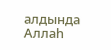алдында Аллаһ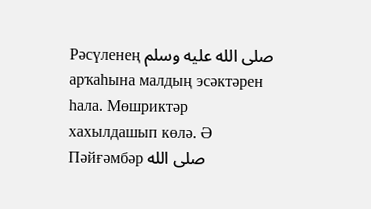Рәсүленең صلى الله عليه وسلم арҡаһына малдың эсәктәрен һала. Мөшриктәр хахылдашып көлә. Ә Пәйғәмбәр صلى الله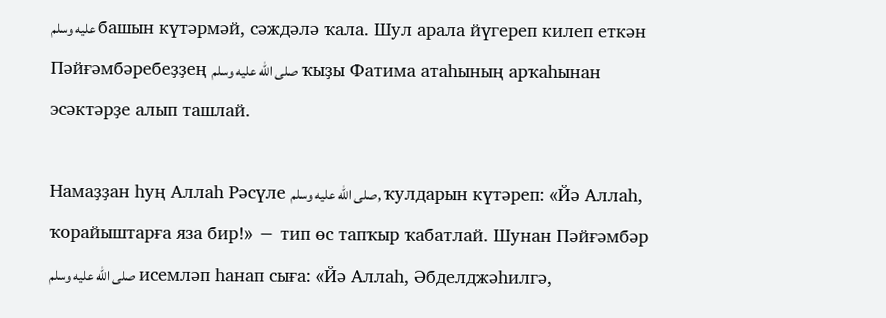عليه وسلم башын күтәрмәй, сәждәлә ҡала. Шул арала йүгереп килеп еткән Пәйғәмбәребеҙҙең صلى الله عليه وسلم ҡыҙы Фатима атаһының арҡаһынан эсәктәрҙе алып ташлай.

Намаҙҙан һуң Аллаһ Рәсүле صلى الله عليه وسلم, ҡулдарын күтәреп: «Йә Аллаһ, ҡорайыштарға яза бир!» − тип өс тапҡыр ҡабатлай. Шунан Пәйғәмбәр صلى الله عليه وسلم исемләп һанап сыға: «Йә Аллаһ, Әбделджәһилгә,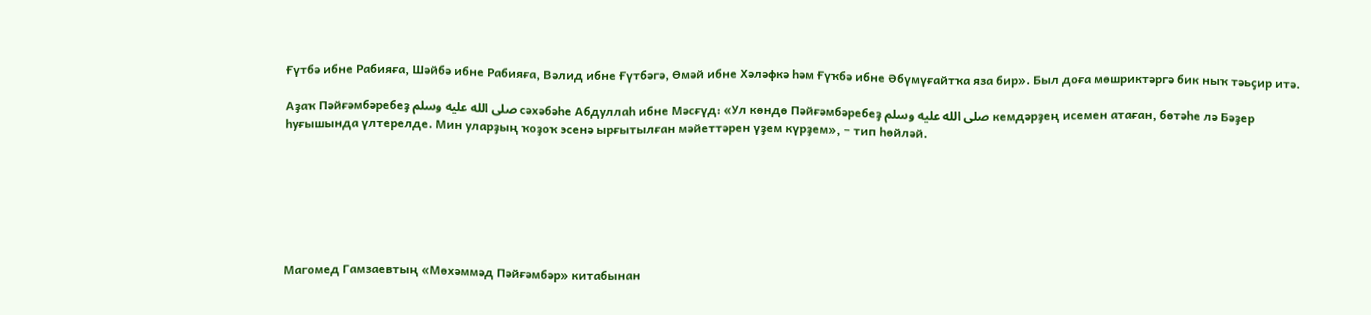Ғүтбә ибне Рабияға, Шәйбә ибне Рабияға, Вәлид ибне Ғүтбәгә, Өмәй ибне Хәләфкә һәм Ғүҡбә ибне Әбүмүғайтҡа яза бир». Был доға мөшриктәргә бик ныҡ тәьҫир итә.

Аҙаҡ Пәйғәмбәребеҙ صلى الله عليه وسلم сәхәбәһе Абдуллаһ ибне Мәсғүд: «Ул көндө Пәйғәмбәребеҙ صلى الله عليه وسلم кемдәрҙең исемен атаған, бөтәһе лә Бәҙер һуғышында үлтерелде. Мин уларҙың ҡоҙоҡ эсенә ырғытылған мәйеттәрен үҙем күрҙем», − тип һөйләй.







Магомед Гамзаевтың «Мөхәммәд Пәйғәмбәр» китабынан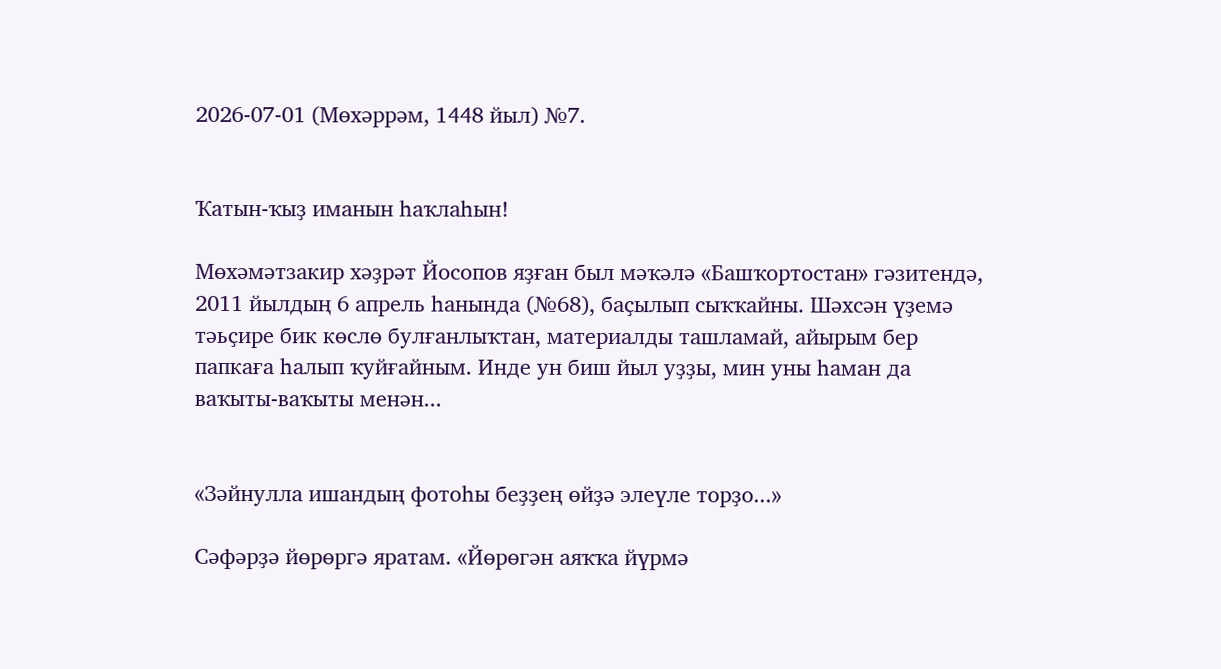2026-07-01 (Мөхәррәм, 1448 йыл) №7.


Ҡатын-ҡыҙ иманын һаҡлаһын!

Мөхәмәтзакир хәҙрәт Йосопов яҙған был мәҡәлә «Башҡортостан» гәзитендә, 2011 йылдың 6 апрель һанында (№68), баҫылып сыҡҡайны. Шәхсән үҙемә тәьҫире бик көслө булғанлыҡтан, материалды ташламай, айырым бер папкаға һалып ҡуйғайным. Инде ун биш йыл уҙҙы, мин уны һаман да ваҡыты-ваҡыты менән...


«Зәйнулла ишандың фотоһы беҙҙең өйҙә элеүле торҙо...»

Сәфәрҙә йөрөргә яратам. «Йөрөгән аяҡҡа йүрмә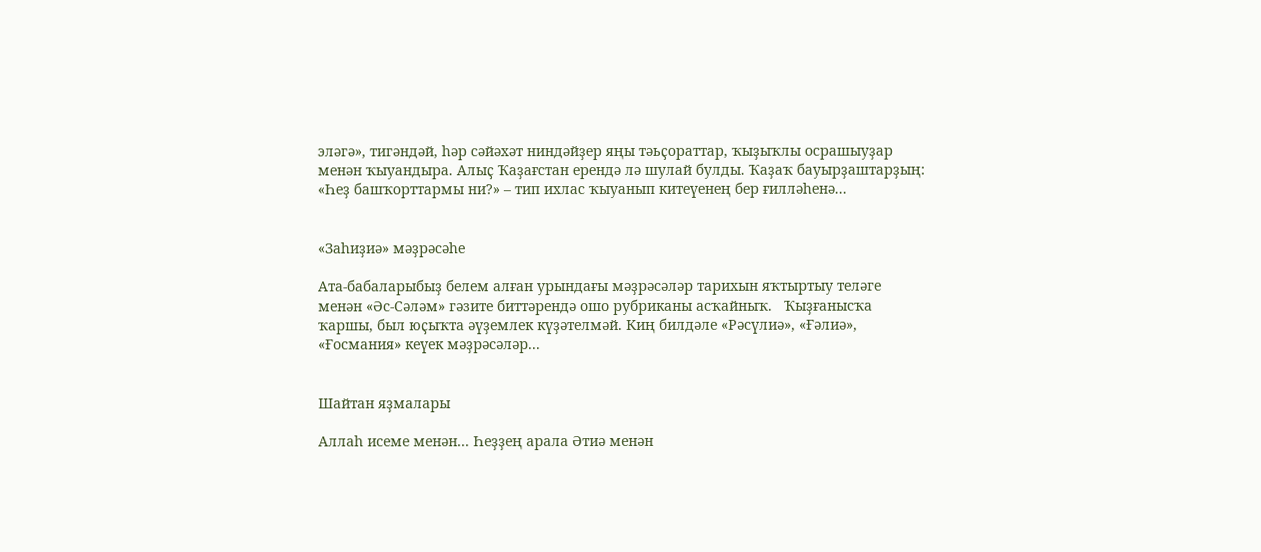эләгә», тигәндәй, һәр сәйәхәт ниндәйҙер яңы тәьҫораттар, ҡыҙыҡлы осрашыуҙар менән ҡыуандыра. Алыҫ Ҡаҙағстан ерендә лә шулай булды. Ҡаҙаҡ бауырҙаштарҙың: «Һеҙ башҡорттармы ни?» – тип ихлас ҡыуанып китеүенең бер ғилләһенә...


«Заһиҙиә» мәҙрәсәһе

Ата-бабаларыбыҙ белем алған урындағы мәҙрәсәләр тарихын яҡтыртыу теләге менән «Әс-Сәләм» гәзите биттәрендә ошо рубриканы асҡайныҡ.   Ҡыҙғанысҡа ҡаршы, был юҫыҡта әүҙемлек күҙәтелмәй. Киң билдәле «Рәсүлиә», «Ғәлиә», «Ғосмания» кеүек мәҙрәсәләр...


Шайтан яҙмалары

Аллаһ исеме менән... Һеҙҙең арала Әтиә менән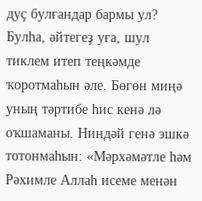дуҫ булғандар бармы ул? Булһа, әйтегеҙ уға, шул тиклем итеп теңкәмде ҡоротмаһын әле. Бөгөн миңә уның тәртибе һис кенә лә оҡшаманы. Ниндәй генә эшкә тотонмаһын: «Мәрхәмәтле һәм Рәхимле Аллаһ исеме менән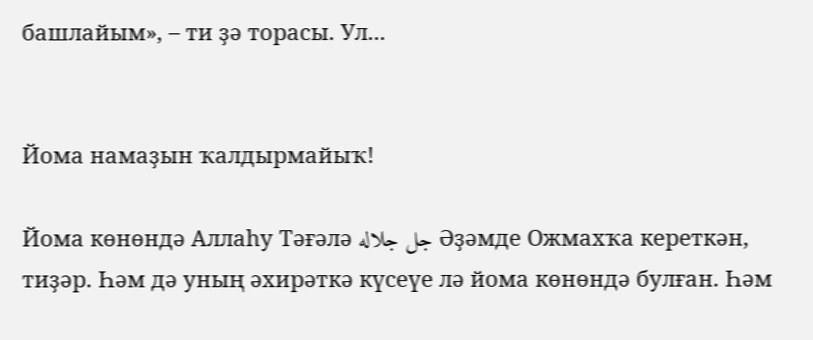башлайым», – ти ҙә торасы. Ул...


Йома намаҙын ҡалдырмайыҡ!

Йома көнөндә Аллаһу Тәғәлә جل جلاله Әҙәмде Ожмахҡа кереткән, тиҙәр. Һәм дә уның әхирәткә күсеүе лә йома көнөндә булған. Һәм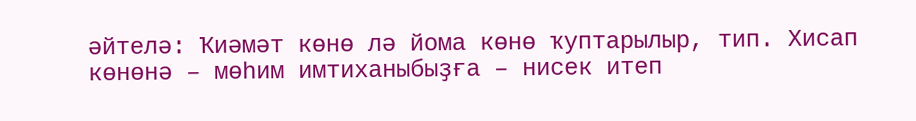әйтелә: Ҡиәмәт көнө лә йома көнө ҡуптарылыр, тип. Хисап көнөнә – мөһим имтиханыбыҙға – нисек итеп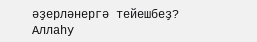әҙерләнергә тейешбеҙ? Аллаһу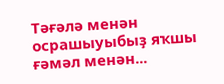Тәғәлә менән осрашыуыбыҙ яҡшы ғәмәл менән...